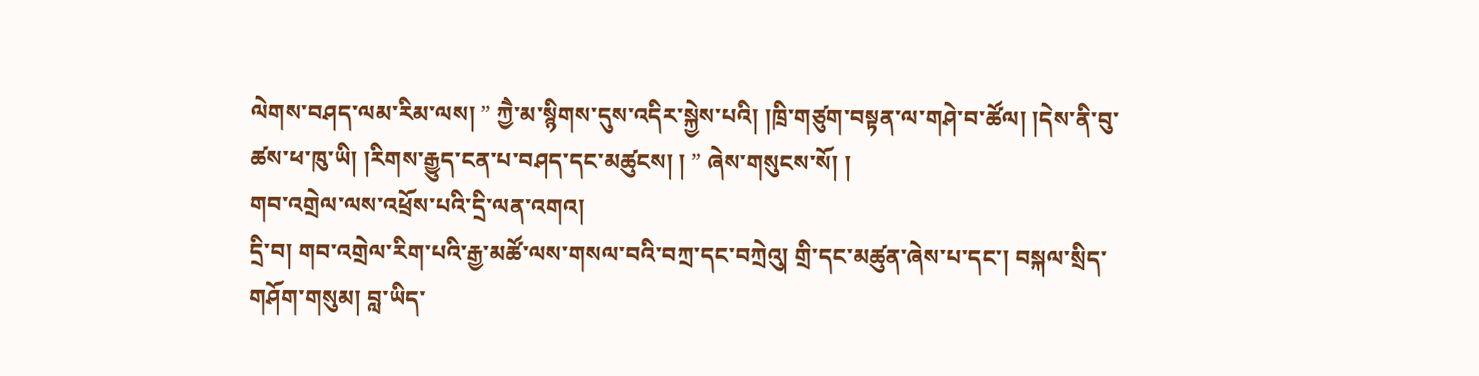ལེགས་བཤད་ལམ་རིམ་ལས། ” ཀྱཻ་མ་སྙིགས་དུས་འདིར་སྐྱེས་པའི། །ཁྲི་གཙུག་བསྟན་ལ་གཤེ་བ་ཚོལ། །དེས་ནི་བུ་ཚས་ཕ་ཁུ་ཡི། །རིགས་རྒྱུད་ངན་པ་བཤད་དང་མཚུངས། ། ” ཞེས་གསུངས་སོ། །
གབ་འགྲེལ་ལས་འཕྲོས་པའི་དྲི་ལན་འགའ།
དྲི་བ། གབ་འགྲེལ་རིག་པའི་རྒྱ་མཚོ་ལས་གསལ་བའི་བཀྲ་དང་བཀྲེའུ། གྲི་དང་མཚུན་ཞེས་པ་དང་། བསྐལ་སྲིད་གཤོག་གསུམ། བླ་ཡིད་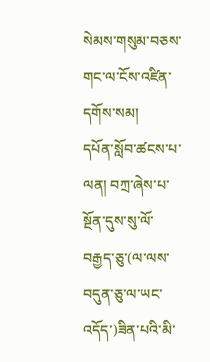སེམས་གསུམ་བཅས་གང་ལ་ངོས་འཛིན་དགོས་སམ།
དཔོན་སློབ་ཚངས་པ་ལན། བཀྲ་ཞེས་པ་སྔོན་དུས་སུ་ལོ་བརྒྱད་ཅུ་(ལ་ལས་བདུན་ཅུ་ལ་ཡང་འདོད་)ཟིན་པའི་མི་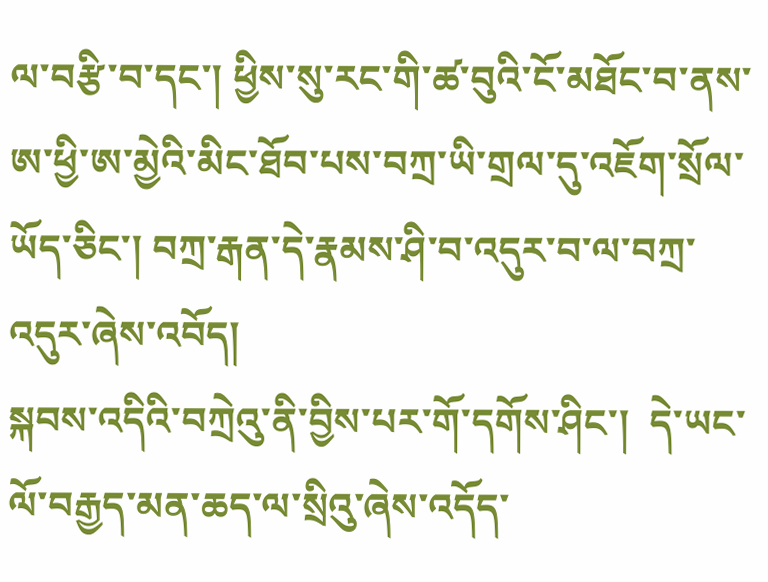ལ་བརྩི་བ་དང་། ཕྱིས་སུ་རང་གི་ཚ་བུའི་ངོ་མཐོང་བ་ནས་ཨ་ཕྱི་ཨ་མྱེའི་མིང་ཐོབ་པས་བཀྲ་ཡི་གྲལ་དུ་འཇོག་སྲོལ་ཡོད་ཅིང་། བཀྲ་རྒན་དེ་རྣམས་ཤི་བ་འདུར་བ་ལ་བཀྲ་འདུར་ཞེས་འབོད།
སྐབས་འདིའི་བཀྲེའུ་ནི་བྱིས་པར་གོ་དགོས་ཤིང་།  དེ་ཡང་ལོ་བརྒྱད་མན་ཆད་ལ་སྲིའུ་ཞེས་འདོད་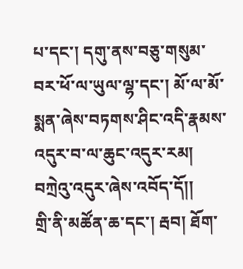པ་དང་། དགུ་ནས་བཅུ་གསུམ་བར་ཕོ་ལ་ཡུལ་ལྷ་དང་། མོ་ལ་མོ་སྨན་ཞེས་བཏགས་ཤིང་འདི་རྣམས་འདུར་བ་ལ་ཆུང་འདུར་རམ། བཀྲེའུ་འདུར་ཞེས་འབོད་དོ།།
གྲི་ནི་མཚོན་ཆ་དང་། རྦབ། ཐོག་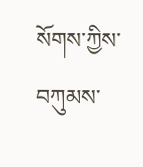སོགས་ཀྱིས་བཀུམས་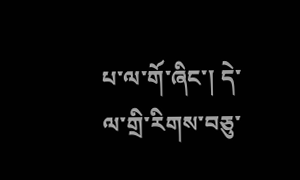པ་ལ་གོ་ཞིང་། དེ་ལ་གྲི་རིགས་བཅུ་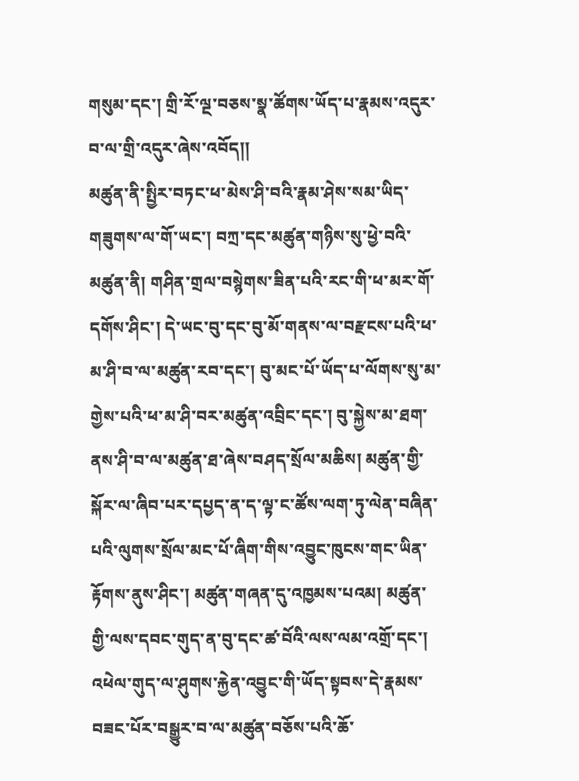གསུམ་དང་། གྲི་རོ་ལྔ་བཅས་སྣ་ཚོགས་ཡོད་པ་རྣམས་འདུར་བ་ལ་གྲི་འདུར་ཞེས་འབོད།།
མཚུན་ནི་སྤྱིར་བཏང་ཕ་མེས་ཤི་བའི་རྣམ་ཤེས་སམ་ཡིད་གཟུགས་ལ་གོ་ཡང་། བཀྲ་དང་མཚུན་གཉིས་སུ་ཕྱེ་བའི་མཚུན་ནི། གཤིན་གྲལ་བསྙེགས་ཟིན་པའི་རང་གི་ཕ་མར་གོ་དགོས་ཤིང་། དེ་ཡང་བུ་དང་བུ་མོ་གནས་ལ་བརྫངས་པའི་ཕ་མ་ཤི་བ་ལ་མཚུན་རབ་དང་། བུ་མང་པོ་ཡོད་པ་ལོགས་སུ་མ་གྱེས་པའི་ཕ་མ་ཤི་བར་མཚུན་འབྲིང་དང་། བུ་སྐྱེས་མ་ཐག་ནས་ཤི་བ་ལ་མཚུན་ཐ་ཞེས་བཤད་སྲོལ་མཆིས། མཚུན་གྱི་སྐོར་ལ་ཞིབ་པར་དཔྱད་ན་ད་ལྟ་ང་ཚོས་ལག་ཏུ་ལེན་བཞིན་པའི་ལུགས་སྲོལ་མང་པོ་ཞིག་གིས་འབྱུང་ཁུངས་གང་ཡིན་རྟོགས་ནུས་ཤིང་། མཚུན་གཞན་དུ་འཁྱམས་པའམ། མཚུན་གྱི་ལས་དབང་གུད་ན་བུ་དང་ཚ་བོའི་ལས་ལམ་འགྲོ་དང་། འཕེལ་གུད་ལ་ཤུགས་རྐྱེན་འབྱུང་གི་ཡོད་སྟབས་དེ་རྣམས་བཟང་པོར་བསྒྱུར་བ་ལ་མཚུན་བཅོས་པའི་ཆོ་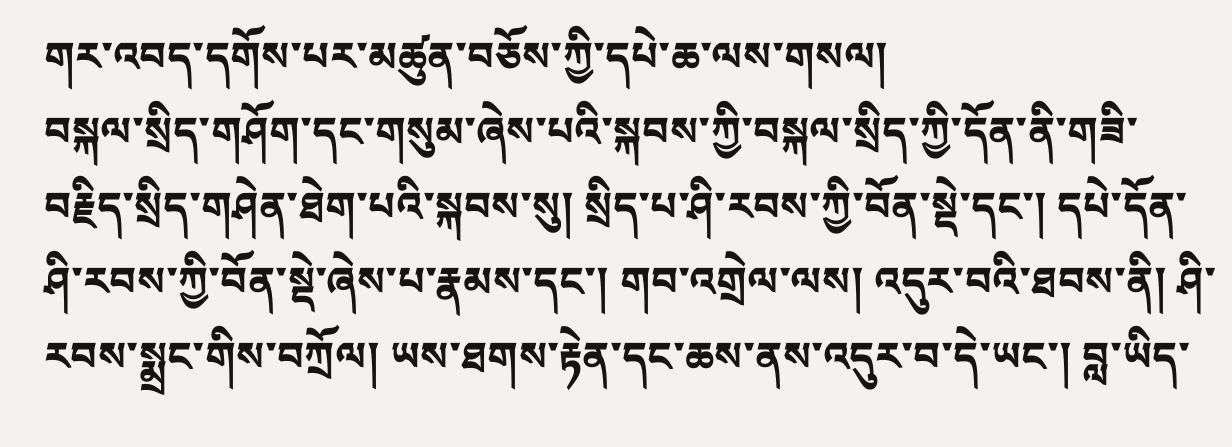གར་འབད་དགོས་པར་མཚུན་བཅོས་ཀྱི་དཔེ་ཆ་ལས་གསལ།
བསྐལ་སྲིད་གཤོག་དང་གསུམ་ཞེས་པའི་སྐབས་ཀྱི་བསྐལ་སྲིད་ཀྱི་དོན་ནི་གཟི་བརྗིད་སྲིད་གཤེན་ཐེག་པའི་སྐབས་སུ། སྲིད་པ་ཤི་རབས་ཀྱི་བོན་སྡེ་དང་། དཔེ་དོན་ཤི་རབས་ཀྱི་བོན་སྡེ་ཞེས་པ་རྣམས་དང་། གབ་འགྲེལ་ལས། འདུར་བའི་ཐབས་ནི། ཤི་རབས་སྨྲང་གིས་བཀྲོལ། ཡས་ཐགས་རྟེན་དང་ཆས་ནས་འདུར་བ་དེ་ཡང་། བླ་ཡིད་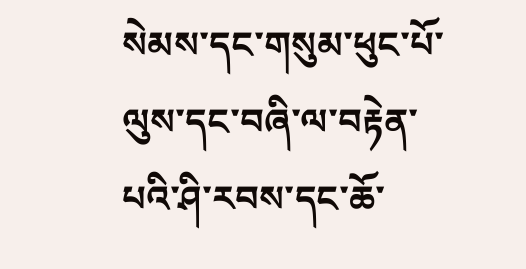སེམས་དང་གསུམ་ཕུང་པོ་ལུས་དང་བཞི་ལ་བརྟེན་པའི་ཤི་རབས་དང་ཆོ་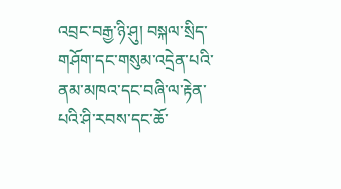འབྲང་བརྒྱ་ཉི་ཤུ། བསྐལ་སྲིད་གཤོག་དང་གསུམ་འདྲེན་པའི་ནམ་མཁའ་དང་བཞི་ལ་རྟེན་པའི་ཤི་རབས་དང་ཆོ་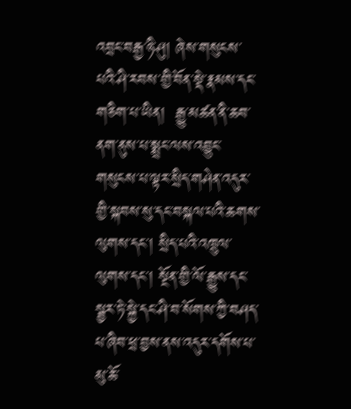འབྲང་བརྒྱ་ཉི་ཤུ། ཞེས་གསུངས་པའི་ཤི་རབས་གྱི་བོན་སྡེ་རྣམས་དང་གཅིག་པ་ཡིན།  རྒྱུ་མཚན་ནི་ཆབ་ནག་ནུས་པ་སྨྲང་ལས་འབྱུང་གསུངས་པ་ལྟར་སྲིད་གཤེན་འདུར་གྱི་སྐབས་སུ་དང་བསྐལ་པའི་ཆགས་ལུགས་དང་། སྲིད་པའི་འཁྲུལ་ལུགས་དང་། སྔོན་གྱི་ལོ་རྒྱུས་དང་སྦྱར་ཏེ་སྐྱེ་དང་ཤི་བ་སོགས་ཀྱི་བཤད་པ་ཞིབ་ཕྲ་བྱས་ནས་འདུར་དགོས་པ་མུ་ཆོ་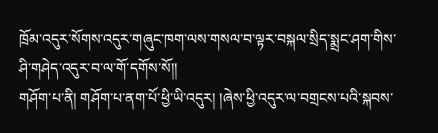ཁྲོམ་འདུར་སོགས་འདུར་གཞུང་ཁག་ལས་གསལ་བ་ལྟར་བསྐལ་སྲིད་སྨྲང་ཤག་གིས་ཤི་གཤེད་འདུར་བ་ལ་གོ་དགོས་སོ།།
གཤོག་པ་ནི། གཤོག་པ་ནག་པོ་ཕྱི་ཡི་འདུར། །ཞེས་ཕྱི་འདུར་ལ་བགྲངས་པའི་སྐབས་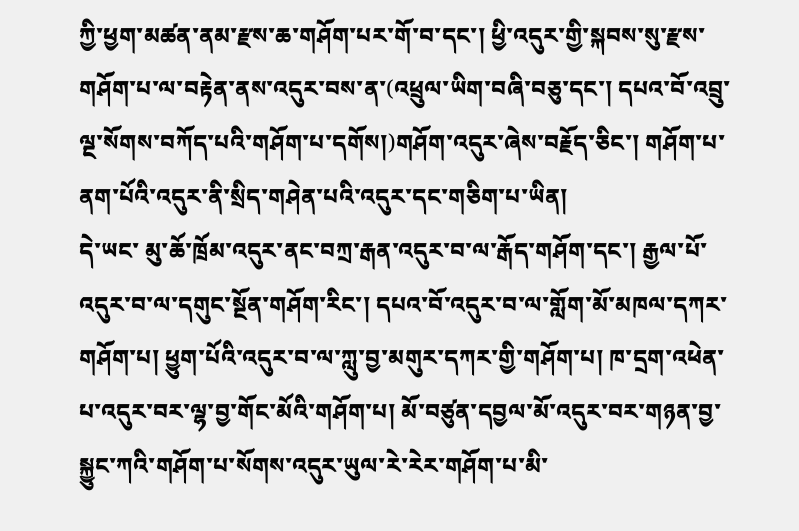ཀྱི་ཕྱག་མཚན་ནམ་རྫས་ཆ་གཤོག་པར་གོ་བ་དང་། ཕྱི་འདུར་གྱི་སྐབས་སུ་རྫས་གཤོག་པ་ལ་བརྟེན་ནས་འདུར་བས་ན་(འཕྲུལ་ཡིག་བཞི་བཅུ་དང་། དཔའ་བོ་འབྲུ་ལྔ་སོགས་བཀོད་པའི་གཤོག་པ་དགོས།)གཤོག་འདུར་ཞེས་བརྗོད་ཅིང་། གཤོག་པ་ནག་པོའི་འདུར་ནི་སྲིད་གཤེན་པའི་འདུར་དང་གཅིག་པ་ཡིན།
དེ་ཡང་ མུ་ཆོ་ཁྲོམ་འདུར་ནང་བཀྲ་རྒན་འདུར་བ་ལ་རྒོད་གཤོག་དང་། རྒྱལ་པོ་འདུར་བ་ལ་དགུང་སྔོན་གཤོག་རིང་། དཔའ་བོ་འདུར་བ་ལ་གློག་མོ་མཁལ་དཀར་གཤོག་པ། ཕྱུག་པོའི་འདུར་བ་ལ་ཀླུ་བྱ་མགུར་དཀར་གྱི་གཤོག་པ། ཁ་དྲག་འཕེན་པ་འདུར་བར་ལྷ་བྱ་གོང་མོའི་གཤོག་པ། མོ་བཙུན་དབྱལ་མོ་འདུར་བར་གཉན་བྱ་སྐྱུང་ཀའི་གཤོག་པ་སོགས་འདུར་ཡུལ་རེ་རེར་གཤོག་པ་མི་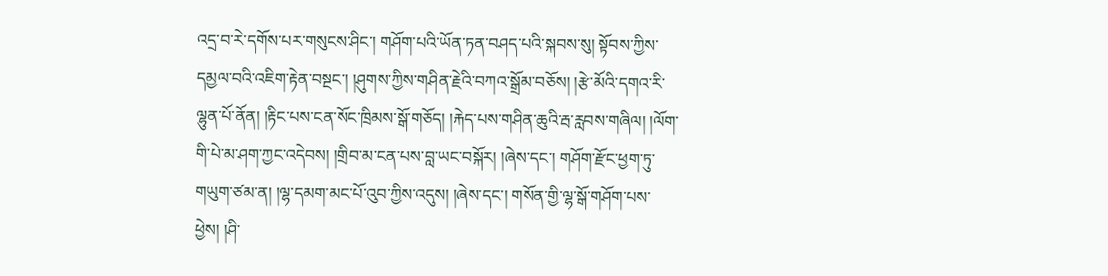འདྲ་བ་རེ་དགོས་པར་གསུངས་ཤིང་། གཤོག་པའི་ཡོན་ཏན་བཤད་པའི་སྐབས་སུ། སྟོབས་ཀྱིས་དམྱལ་བའི་འཇིག་རྟེན་བསྔང་། །ཤུགས་ཀྱིས་གཤིན་རྗེའི་བཀའ་སྒྲོམ་བཅོས། །རྩེ་མོའི་དགའ་རི་ལྷུན་པོ་ནོན། །རྟིང་པས་ངན་སོང་ཁྲིམས་སྒོ་གཅོད། །རྐེད་པས་གཤིན་ཆུའི་རྦ་རླབས་གཞིལ། །ལོག་གི་པེ་མ་ཤག་ཀྱང་འདེབས། །གྲིབ་མ་ངན་པས་བླ་ཡང་བསྐོར། །ཞེས་དང་། གཤོག་རྫོང་ཕྱག་ཏུ་གཡུག་ཙམ་ན། །ལྷ་དམག་མང་པོ་འུབ་ཀྱིས་འདུས། །ཞེས་དང་། གསོན་གྱི་ལྷ་སྒོ་གཤོག་པས་ཕྱེས། །ཤི་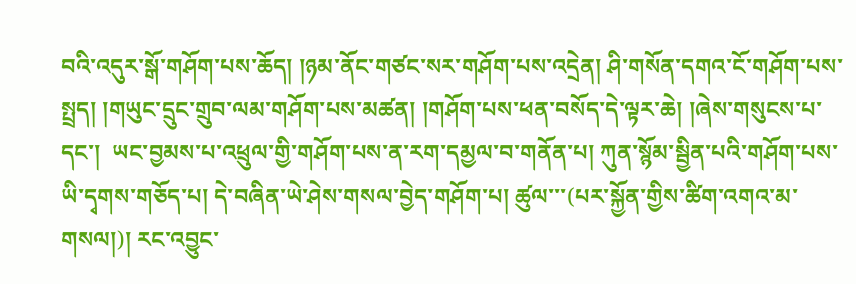བའི་འདུར་སྒོ་གཤོག་པས་ཆོད། །ཉམ་ནོང་གཙང་སར་གཤོག་པས་འདྲེན། ཤི་གསོན་དགའ་ངོ་གཤོག་པས་སྤྲད། །གཡུང་དྲུང་གྲུབ་ལམ་གཤོག་པས་མཚན། །གཤོག་པས་ཕན་བསོད་དེ་ལྟར་ཆེ། །ཞེས་གསུངས་པ་དང་།  ཡང་བྱམས་པ་འཕྲུལ་གྱི་གཤོག་པས་ན་རག་དམྱལ་བ་གནོན་པ། ཀུན་སྙོམ་སྦྱིན་པའི་གཤོག་པས་ཡི་དྭགས་གཅོད་པ། དེ་བཞིན་ཡེ་ཤེས་གསལ་བྱེད་གཤོག་པ། ཚུལ་་་(པར་སྐྱོན་གྱིས་ཚིག་འགའ་མ་གསལ།)། རང་འབྱུང་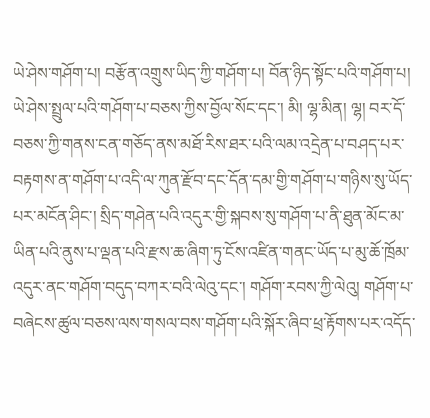ཡེ་ཤེས་གཤོག་པ། བརྩོན་འགྲུས་ཡིད་ཀྱི་གཤོག་པ། བོན་ཉིད་སྟོང་པའི་གཤོག་པ། ཡེ་ཤེས་སྤྲུལ་པའི་གཤོག་པ་བཅས་ཀྱིས་བྱོལ་སོང་དང་། མི། ལྷ་མིན། ལྷ། བར་དོ་བཅས་ཀྱི་གནས་ངན་གཅོད་ནས་མཐོ་རིས་ཐར་པའི་ལམ་འདྲེན་པ་བཤད་པར་བརྟགས་ན་གཤོག་པ་འདི་ལ་ཀུན་རྫོབ་དང་དོན་དམ་གྱི་གཤོག་པ་གཉིས་སུ་ཡོད་པར་མངོན་ཤིང་། སྲིད་གཤེན་པའི་འདུར་གྱི་སྐབས་སུ་གཤོག་པ་ནི་ཐུན་མོང་མ་ཡིན་པའི་ནུས་པ་ལྡན་པའི་རྫས་ཆ་ཞིག་ཏུ་ངོས་འཛིན་གནང་ཡོད་པ་མུ་ཆོ་ཁྲོམ་འདུར་ནང་གཤོག་བདུད་བཀར་བའི་ལེའུ་དང་། གཤོག་རབས་ཀྱི་ལེའུ། གཤོག་པ་བཞེངས་ཚུལ་བཅས་ལས་གསལ་བས་གཤོག་པའི་སྐོར་ཞིབ་ཕྲ་རྟོགས་པར་འདོད་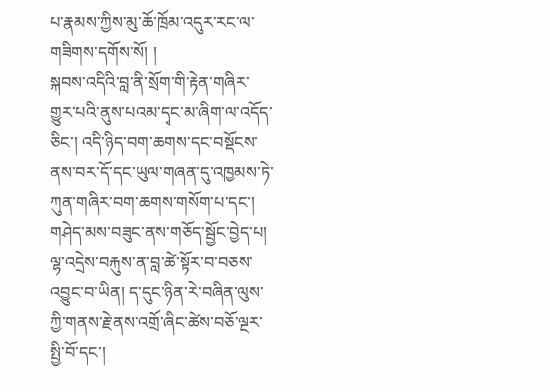པ་རྣམས་ཀྱིས་མུ་ཆོ་ཁྲོམ་འདུར་རང་ལ་གཟིགས་དགོས་སོ། །
སྐབས་འདིའི་བླ་ནི་སྲོག་གི་རྟེན་གཞིར་གྱུར་པའི་ནུས་པའམ་དྭང་མ་ཞིག་ལ་འདོད་ཅིང་། འདི་ཉིད་བག་ཆགས་དང་བསྡོངས་ནས་བར་དོ་དང་ཡུལ་གཞན་དུ་འཁྱམས་ཏེ་ཀུན་གཞིར་བག་ཆགས་གསོག་པ་དང་། གཤེད་མས་བཟུང་ནས་གཅོད་སྦྱོང་བྱེད་པ། ལྷ་འདྲེས་བརྐུས་ན་བླ་ཚེ་སྟོར་བ་བཅས་འབྱུང་བ་ཡིན། ད་དུང་ཉིན་རེ་བཞིན་ལུས་ཀྱི་གནས་རྗེ་ནས་འགྲོ་ཞིང་ཚེས་བཅོ་ལྔར་སྤྱི་བོ་དང་།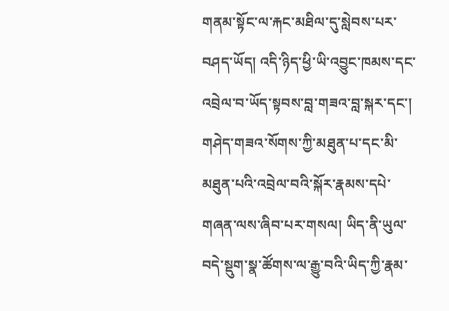གནམ་སྟོང་ལ་རྐང་མཐིལ་དུ་སླེབས་པར་བཤད་ཡོད། འདི་ཉིད་ཕྱི་ཡི་འབྱུང་ཁམས་དང་འབྲེལ་བ་ཡོད་སྟབས་བླ་གཟའ་བླ་སྐར་དང་། གཤེད་གཟའ་སོགས་ཀྱི་མཐུན་པ་དང་མི་མཐུན་པའི་འབྲེལ་བའི་སྐོར་རྣམས་དཔེ་གཞན་ལས་ཞིབ་པར་གསལ། ཡིད་ནི་ཡུལ་བདེ་སྡུག་སྣ་ཚོགས་ལ་རྒྱུ་བའི་ཡིད་ཀྱི་རྣམ་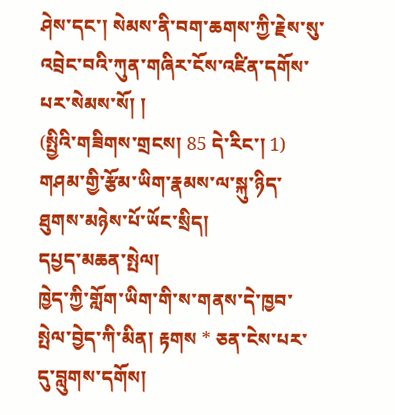ཤེས་དང་། སེམས་ནི་བག་ཆགས་ཀྱི་རྗེས་སུ་འབྲེང་བའི་ཀུན་གཞིར་ངོས་འཛིན་དགོས་པར་སེམས་སོ། །
(སྤྱིའི་གཟིགས་གྲངས། 85 དེ་རིང་། 1)
གཤམ་གྱི་རྩོམ་ཡིག་རྣམས་ལ་སྐུ་ཉིད་ཐུགས་མཉེས་པོ་ཡོང་སྲིད།
དཔྱད་མཆན་སྤེལ།
ཁྱེད་ཀྱི་གློག་ཡིག་གི་ས་གནས་དེ་ཁྱབ་སྤེལ་བྱེད་ཀི་མིན། རྟགས * ཅན་ངེས་པར་དུ་བླུགས་དགོས།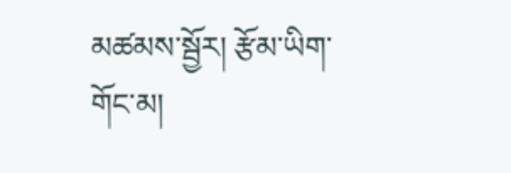མཚམས་སྦྱོར། རྩོམ་ཡིག་གོང་མ།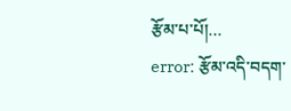རྩོམ་པ་པོ།…
error: རྩོམ་འདི་བདག་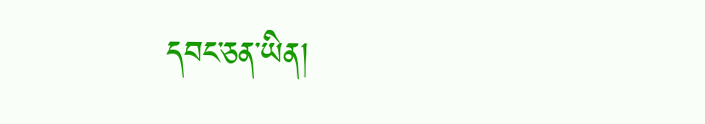དབང་ཅན་ཡིན།